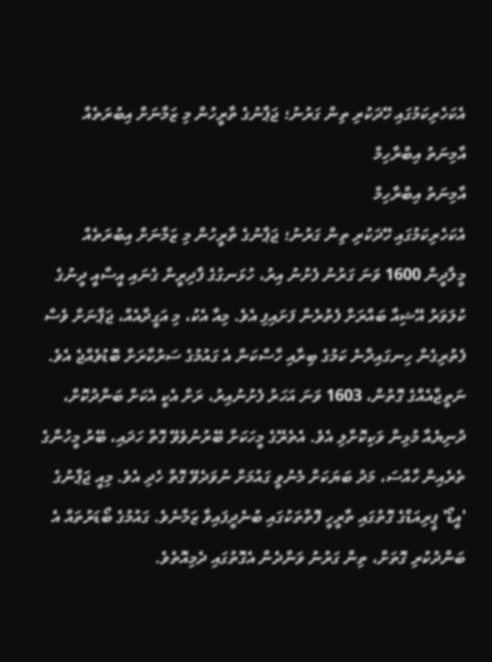އެކަހެރިކަމުގައި ހޭދަކުރި ތިން ގަރުނު؛ ޖަޕާނުގެ ތާރީހުން މި ޒަމާނަށް އިބުރަތެއް
އާމިނަތު އިބްރާހިމް
އާމިނަތު އިބްރާހިމް
އެކަހެރިކަމުގައި ހޭދަކުރި ތިން ގަރުނު؛ ޖަޕާނުގެ ތާރީހުން މި ޒަމާނަށް އިބުރަތެއް
މީލާދީން 1600 ވަނަ ގަރުނު ފެށުނު އިރު، ހުޅަނގުގެ ފާދިރީން ގެނައި އީސާއީ ދީނުގެ ކުލަވަރު އޭޝިއާ ބައްރަށް ފެތުރެން ފަށައިފި އެވެ. މިއާ އެކު، މި އަގީދާއެއް، ޖަޕާނަށް ވެސް ފެތުރިގެން ހިނގައިދާނެ ކަމުގެ ބިރާއި ހާސްކަން އެ ގައުމުގެ ސަރުކާރަށް ބޮޑުވެއްޖެ އެވެ. ނަތީޖާއެއްގެ ގޮތުން، 1603 ވަނަ އަހަރު ފެށުނުއިރު، ރަށް އެކީ އެކަށް ބަންދުކޮށް، ދުނިޔެއާ މުޅިން ވަކިކޮށްލި އެވެ. އެތެރޭގެ މީހަކަށް ބޭރުނުވެވޭ ގޮތް ހަދައި، ބޭރު މީހުންގެ ތެރެއިން ހާއްސަ، މަދު ބަޔަކަށް މެނުވީ ގައުމަށް ނުވަދެވޭ ގޮތް ހެދި އެވެ. މިއީ ޖަޕާނުގެ 'އީޑޯ' ޕީރިއަޑްގެ ގޮތުގައި ތާރީހީ ފޮތްތަކުގައި ބުނެދީފައިވާ ޒަމާނެވެ. ގައުމުގެ ބޯޑަރުތައް އެ ބަންދުކުރި ގޮތަށް، ތިން ގަރުނު ވަންދެން އެގޮތުގައި ދެމިއޮތެވެ.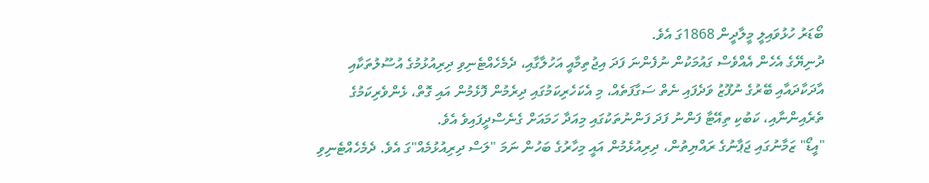ބޯޑަރު ހުޅުވައިލީ މީލާދީން 1868ގަ އެވެ.
ދުނިޔޭގެ އެހެން އެއްވެސް ގައުމަކުން ނުފެންނަ ފަދަ އިޖުތިމާއީ އަހުލާގާއި، ދެމެހެއްޓެނިވި ދިރިއުޅުމުގެ އުސޫލުތަކާއި އާދަކާދައާއި ބޭރުގެ ނުފޫޒު ވަދެފައި ނެތް ސަގާފަތެއް، މި އެކަހެރިކަމުގައި ދިރެމުން ފޮޅެމުން އައި ގޮތް، ޅެންވެރިކަމުގެ ތެރެއިންނާއި، ކަބުކި ތިއޭޓާ ފަންނު ފަދަ ފަންނުތަކުގައި މިއަދާ ހަމައަށް ގެނެސްދީފައިވެ އެވެ.
"އީޑޯ" ޒަމާނުގައި ޖަޕާނުގެ ރައްޔިތުން، ދިރިއުޅެމުން އައީ މިހާރުގެ ބަހުން ނަމަ "ލަސް ދިރިއުޅުމެއް"ގަ އެވެ. ދެމެހެއްޓެނިވި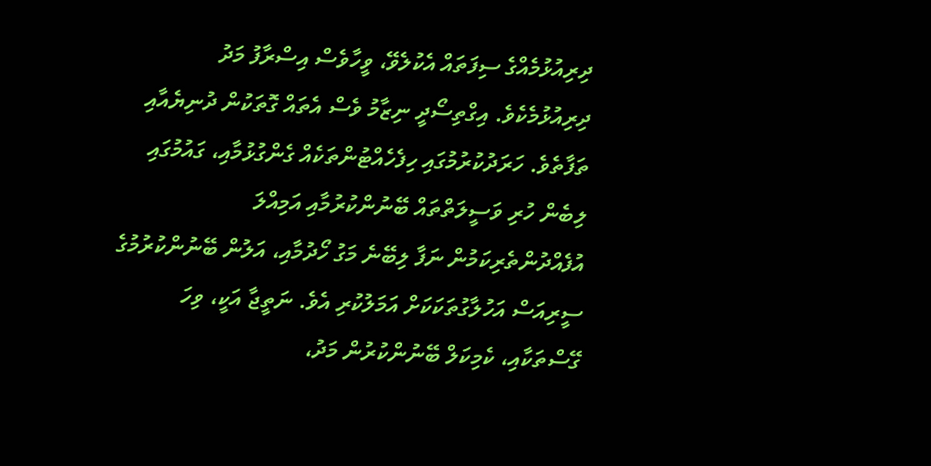ދިރިއުޅުމެއްގެ ސިފަތައް އެކުލެވޭ، ވީހާވެސް އިސްރާފު މަދު ދިރިއުޅުމެކެވެ. އިގްތިސޯދީ ނިޒާމު ވެސް އެތައް ގޮތަކުން ދުނިޔެއާއި ތަފާތެވެ. ހަރަދުކުރުމުގައި ހިފެހެއްޓުންތަކެއް ގެންގުޅުމާއި، ގައުމުގައި ލިބެން ހުރި ވަސީލަތްތައް ބޭނުންކުރުމާއި އަމިއްލަ އުފެއްދުންތެރިކަމުން ނަފާ ލިބޭނެ މަގު ހޯދުމާއި، އަލުން ބޭނުންކުރުމުގެ ސީރިއަސް އަހުލާގުތަކަކަށް އަމަލުކުރި އެވެ. ނަތީޖާ އަކީ، ވިހަ ގޭސްތަކާއި، ކެމިކަލް ބޭނުންކުރުން މަދު،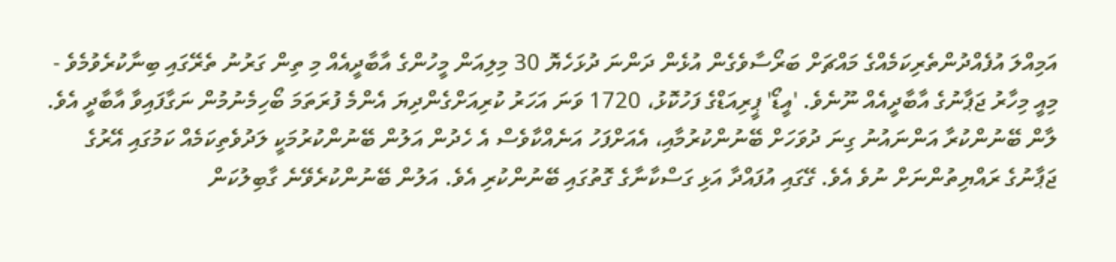އަމިއްލަ އުފެއްދުންތެރިކަމެއްގެ މައްޗަށް ބަރޯސާވެގެން އުޅެން ދަންނަ ދުޅަހެޔޮ 30 މިލިއަން މީހުންގެ އާބާދީއެއް މި ތިން ގަރުނު ތެރޭގައި ބިނާކުރެވުމެވެ - މިއީ މިހާރު ޖަޕާނުގެ އާބާދީއެއް ނޫނެވެ. 'އީޑޯ' ޕީރިއަޑްގެ ފަހުކޮޅު، 1720 ވަނަ އަހަރު ކުރިއަށްގެންދިޔަ އެންމެ ފުރަތަމަ ބޯހިމެނުމުން ނަގާފައިވާ އާބާދީ އެވެ.
ލާން ބޭނުންކުރާ އަންނައުނު ގިނަ ދުވަހަށް ބޭނުންކުރުމާއި، އެއަށްފަހު އަނެއްކާވެސް އެ ހެދުން އަލުން ބޭނުންކުރުމަކީ ލަދުވެތިކަމެއް ކަމުގައި އޭރުގެ ޖަޕާނުގެ ރައްޔިތުންނަށް ނުވެ އެވެ. ގޭގައި އުފައްދާ އަޅި ގަސްކާނާގެ ގޮތުގައި ބޭނުންކުރި އެވެ. އަލުން ބޭނުންކުރެވޭނެ ގާބިލުކަން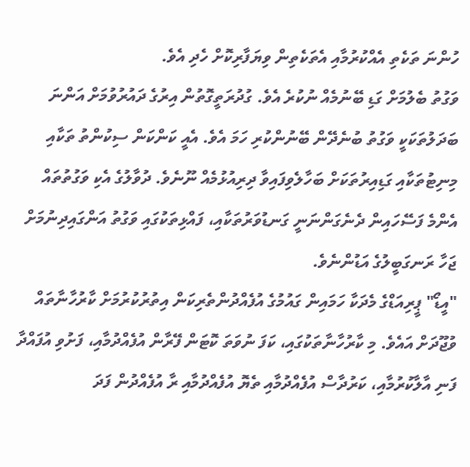ހުންނަ ތަކެތި އެއްކުރުމާއި އެތަކެތިން ވިޔަފާރިކޮށް ހެދި އެވެ.
ވަގުތު ބެލުމަށް ގަޑި ބޭނުމެއް ނުކުރެ އެވެ. ގުދުރަތީގޮތުން އިރުގެ ދައުރުވުމަށް އަންނަ ބަދަލުތަކަކީ ވަގުތު ބުނެދޭން ބޭނުންކުރި ހަމަ އެވެ. އެއީ ކަންކަން ސިކުންތު ތަކާއި މިނިޓުތަކާއި ގަޑިއިރުތަކަށް ބަހާލެވިފައިވާ ދިރިއުޅުމެއް ނޫނެވެ. ދުވާލުގެ އެކި ވަގުތުތައް އެންމެ ފަސޭހައިން ދެނެގަންނަނީ ގަނޑުވަރުތަކާއި، ފައްޅިތަކުގައި ވަގުތު އަންގައިދިނުމަށް ޖަހާ ރަނގަބީލުގެ އަޑުންނެވެ.
"އީޑޯ" ޕީރިއަޑްގެ މެދަކާ ހަމައިން ގައުމުގެ އުފެއްދުންތެރިކަން އިތުރުކުރުމަށް ކާރުހާނާތައް ވުޖޫދަށް އައެވެ. މި ކާރުހާނާތަކުގައި، ކަފަ ނުވަތަ ކޮޓަން ފޭރާން އުފެއްދުމާއި، ފަށުވި އުފައްދާ ފަނި އާލާކުރުމާއި، ކަރުދާސް އުފެއްދުމާއި ތެޔޮ އުފެއްދުމާއި ރާ އުފެއްދުން ފަދަ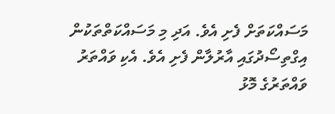މަސައްކަތަށް ފެށި އެވެ. އަދި މި މަސައްކަތްތަކުން އިގްތިސޯދުގައި އާރުލާން ފެށި އެވެ. އެކި ވައްތަރު ވައްތަރުގެ މޮޅު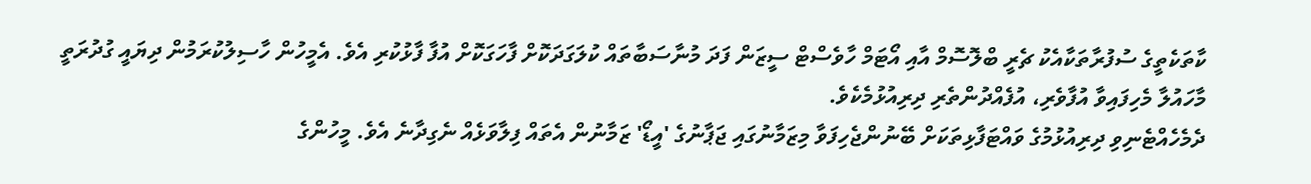ކާތަކެތީގެ ސުފުރާތަކާއެކު ޗެރީ ބްލޮސޮމް އާއި އޯޓަމް ހާވެސްޓް ސީޒަން ފަދަ މުނާސަބާތައް ކުލަގަދަކޮށް ފާހަގަކޮށް އުފާ ފާޅުކުރި އެވެ. އެމީހުން ހާސިލުކުރަމުން ދިޔައީ ގުދުރަތީ މާހައުލާ މެހިފައިވާ އުފާވެރި، އުފެއްދުންތެރި ދިރިއުޅުމެކެވެ.
ދެމެހެއްޓެނިވި ދިރިއުޅުމުގެ ވައްޓަފާޅިތަކަށް ބޭނުންޖެހިފަވާ މިޒަމާނުގައި ޖަޕާނުގެ 'އީޑޯ' ޒަމާނުން އެތައް ފިލާވަޅެއް ނެގިދާނެ އެވެ. މީހުންގެ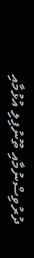ދުރުވިސްނުމާއި ތޫނުފިލި އުޅުމާއި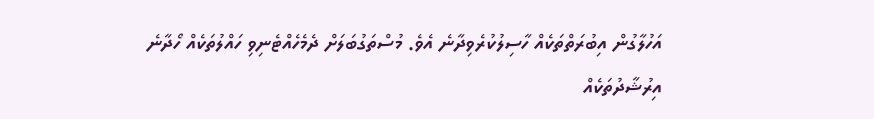އަހުލާގުން އިބުރަތްތަކެއް ހާސިލުކުރެވިދާނެ އެވެ. މުސްތަގުބަލަށް ދެމެހެއްޓެނިވި ހައްލުތަކެއް ހޯދާނެ އިރުޝާދުތަކެއް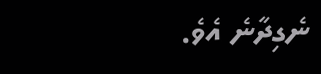ނެގިދާނެ އެވެ.